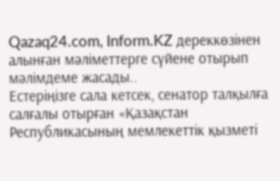Qazaq24.com, Inform.KZ дереккөзінен алынған мәліметтерге сүйене отырып мәлімдеме жасады..
Естеріңізге сала кетсек, сенатор талқылға салғалы отырған «Қазақстан Республикасының мемлекеттік қызметі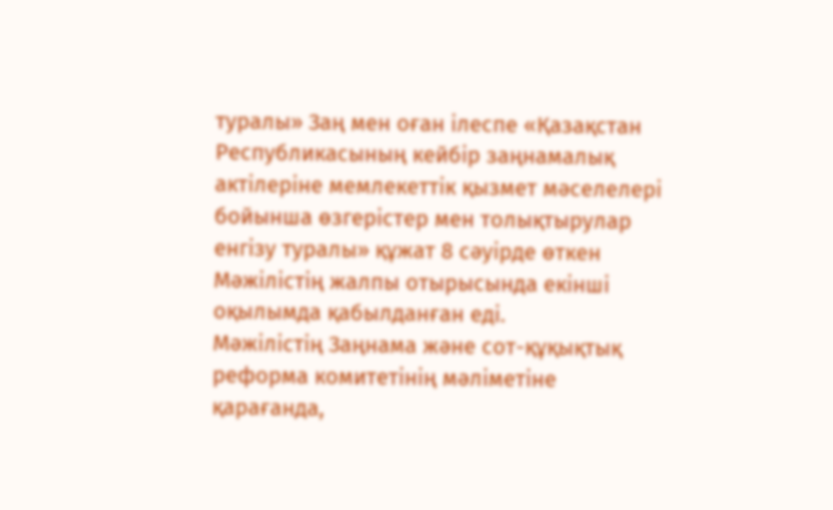туралы» Заң мен оған ілеспе «Қазақстан Республикасының кейбір заңнамалық актілеріне мемлекеттік қызмет мәселелері бойынша өзгерістер мен толықтырулар енгізу туралы» құжат 8 сәуірде өткен Мәжілістің жалпы отырысында екінші оқылымда қабылданған еді.
Мәжілістің Заңнама және сот-құқықтық реформа комитетінің мәліметіне қарағанда,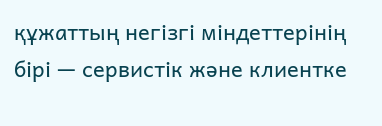құжаттың негізгі міндеттерінің бірі — сервистік және клиентке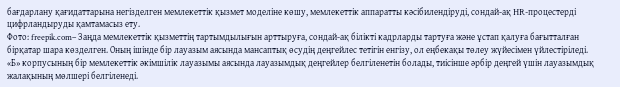бағдарлану қағидаттарына негізделген мемлекеттік қызмет моделіне көшу, мемлекеттік аппаратты кәсібилендіруді, сондай-ақ HR-процестерді цифрландыруды қамтамасыз ету.
Фото: freepik.com– Заңда мемлекеттік қызметтің тартымдылығын арттыруға, сондай-ақ білікті кадрларды тартуға және ұстап қалуға бағытталған бірқатар шара көзделген. Оның ішінде бір лауазым аясында мансаптық өсудің деңгейлес тетігін енгізу, ол еңбекақы төлеу жүйесімен үйлестіріледі. «Б» корпусының бір мемлекеттік әкімшілік лауазымы аясында лауазымдық деңгейлер белгіленетін болады, тиісінше әрбір деңгей үшін лауазымдық жалақының мөлшері белгіленеді.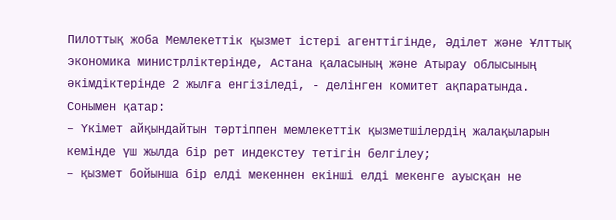Пилоттық жоба Мемлекеттік қызмет істері агенттігінде, Әділет және Ұлттық экономика министрліктерінде, Астана қаласының және Атырау облысының әкімдіктерінде 2 жылға енгізіледі, - делінген комитет ақпаратында.
Сонымен қатар:
– Үкімет айқындайтын тәртіппен мемлекеттік қызметшілердің жалақыларын кемінде үш жылда бір рет индекстеу тетігін белгілеу;
– қызмет бойынша бір елді мекеннен екінші елді мекенге ауысқан не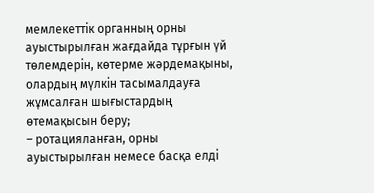мемлекеттік органның орны ауыстырылған жағдайда тұрғын үй төлемдерін, көтерме жәрдемақыны, олардың мүлкін тасымалдауға жұмсалған шығыстардың өтемақысын беру;
– ротацияланған, орны ауыстырылған немесе басқа елді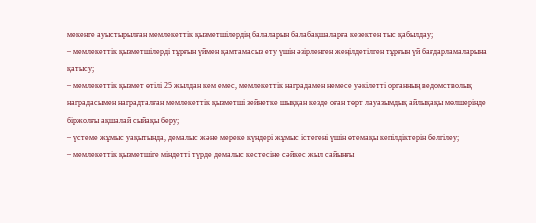мекенге ауыстырылған мемлекеттік қызметшілердің балаларын балабақшаларға кезектен тыс қабылдау;
– мемлекеттік қызметшілерді тұрғын үймен қамтамасыз ету үшін әзірленген жеңілдетілген тұрғын үй бағдарламаларына қатысу;
– мемлекеттік қызмет өтілі 25 жылдан кем емес, мемлекеттік наградамен немесе уәкілетті органның ведомстволық наградасымен наградталған мемлекеттік қызметші зейнетке шыққан кезде оған төрт лауазымдық айлықақы мөлшерінде біржолғы ақшалай сыйақы беру;
– үстеме жұмыс уақытында, демалыс және мереке күндері жұмыс істегені үшін өтемақы кепілдіктерін белгілеу;
– мемлекеттік қызметшіге міндетті түрде демалыс кестесіне сәйкес жыл сайынғы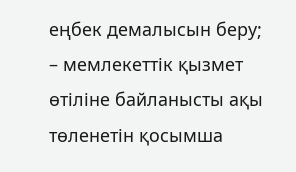еңбек демалысын беру;
– мемлекеттік қызмет өтіліне байланысты ақы төленетін қосымша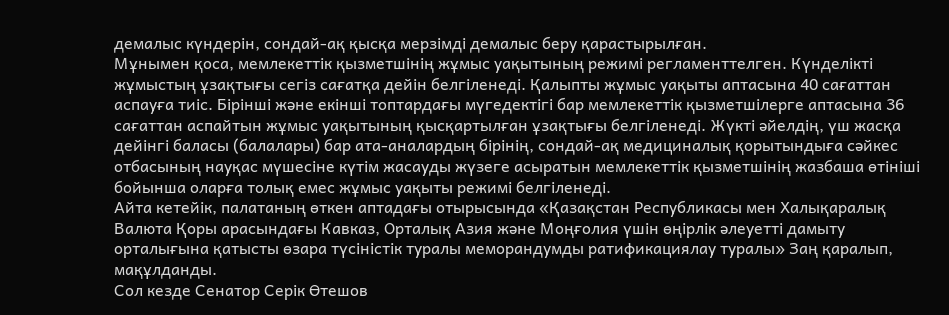демалыс күндерін, сондай-ақ қысқа мерзімді демалыс беру қарастырылған.
Мұнымен қоса, мемлекеттік қызметшінің жұмыс уақытының режимі регламенттелген. Күнделікті жұмыстың ұзақтығы сегіз сағатқа дейін белгіленеді. Қалыпты жұмыс уақыты аптасына 40 сағаттан аспауға тиіс. Бірінші және екінші топтардағы мүгедектігі бар мемлекеттік қызметшілерге аптасына 36 сағаттан аспайтын жұмыс уақытының қысқартылған ұзақтығы белгіленеді. Жүкті әйелдің, үш жасқа дейінгі баласы (балалары) бар ата-аналардың бірінің, сондай-ақ медициналық қорытындыға сәйкес отбасының науқас мүшесіне күтім жасауды жүзеге асыратын мемлекеттік қызметшінің жазбаша өтініші бойынша оларға толық емес жұмыс уақыты режимі белгіленеді.
Айта кетейік, палатаның өткен аптадағы отырысында «Қазақстан Республикасы мен Халықаралық Валюта Қоры арасындағы Кавказ, Орталық Азия және Моңғолия үшін өңірлік әлеуетті дамыту орталығына қатысты өзара түсіністік туралы меморандумды ратификациялау туралы» Заң қаралып, мақұлданды.
Сол кезде Сенатор Серік Өтешов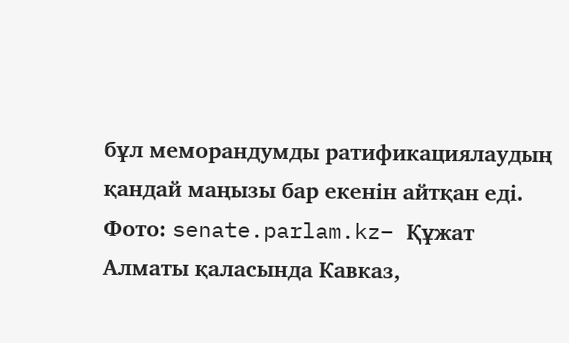бұл меморандумды ратификациялаудың қандай маңызы бар екенін айтқан еді.
Фото: senate.parlam.kz– Құжат Алматы қаласында Кавказ,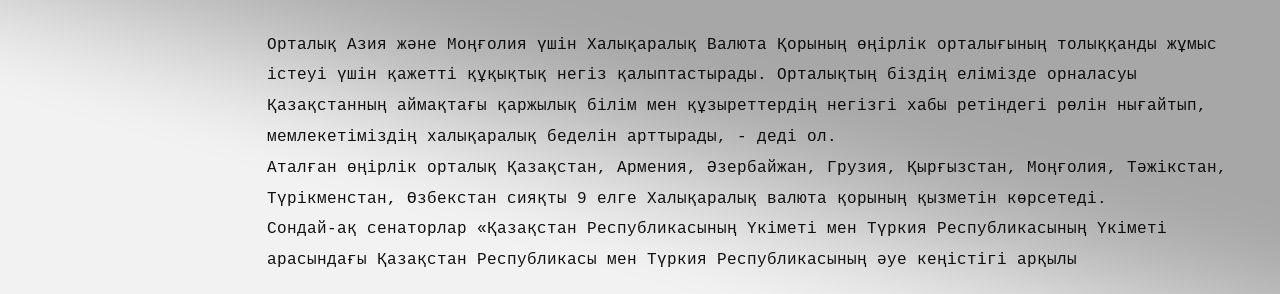Орталық Азия және Моңғолия үшін Халықаралық Валюта Қорының өңірлік орталығының толыққанды жұмыс істеуі үшін қажетті құқықтық негіз қалыптастырады. Орталықтың біздің елімізде орналасуы Қазақстанның аймақтағы қаржылық білім мен құзыреттердің негізгі хабы ретіндегі рөлін нығайтып, мемлекетіміздің халықаралық беделін арттырады, - деді ол.
Аталған өңірлік орталық Қазақстан, Армения, Әзербайжан, Грузия, Қырғызстан, Моңғолия, Тәжікстан, Түрікменстан, Өзбекстан сияқты 9 елге Халықаралық валюта қорының қызметін көрсетеді.
Сондай-ақ сенаторлар «Қазақстан Республикасының Үкіметі мен Түркия Республикасының Үкіметі арасындағы Қазақстан Республикасы мен Түркия Республикасының әуе кеңістігі арқылы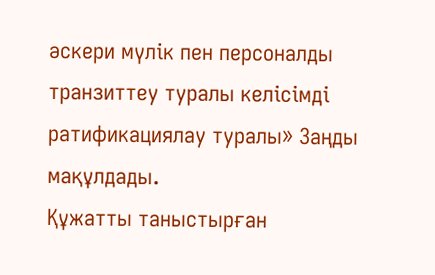әскери мүлік пен персоналды транзиттеу туралы келісімді ратификациялау туралы» Заңды мақұлдады.
Құжатты таныстырған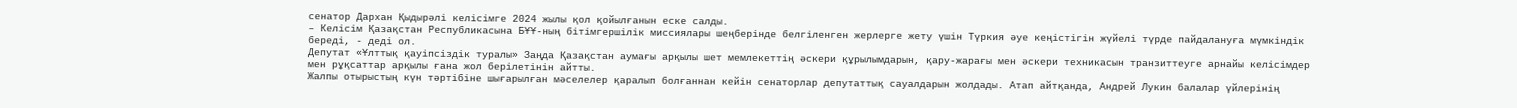сенатор Дархан Қыдырәлі келісімге 2024 жылы қол қойылғанын еске салды.
– Келісім Қазақстан Республикасына БҰҰ-ның бітімгершілік миссиялары шеңберінде белгіленген жерлерге жету үшін Түркия әуе кеңістігін жүйелі түрде пайдалануға мүмкіндік береді, - деді ол.
Депутат «Ұлттық қауіпсіздік туралы» Заңда Қазақстан аумағы арқылы шет мемлекеттің әскери құрылымдарын, қару-жарағы мен әскери техникасын транзиттеуге арнайы келісімдер мен рұқсаттар арқылы ғана жол берілетінін айтты.
Жалпы отырыстың күн тәртібіне шығарылған мәселелер қаралып болғаннан кейін сенаторлар депутаттық сауалдарын жолдады. Атап айтқанда, Андрей Лукин балалар үйлерінің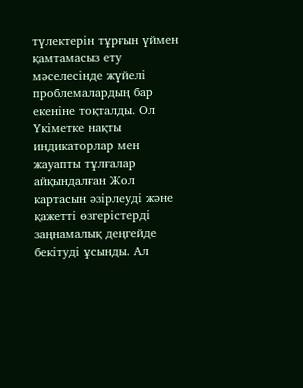түлектерін тұрғын үймен қамтамасыз ету мәселесінде жүйелі проблемалардың бар екеніне тоқталды. Ол Үкіметке нақты индикаторлар мен жауапты тұлғалар айқындалған Жол картасын әзірлеуді және қажетті өзгерістерді заңнамалық деңгейде бекітуді ұсынды. Ал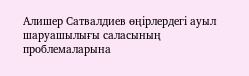Алишер Сатвалдиев өңірлердегі ауыл шаруашылығы саласының проблемаларына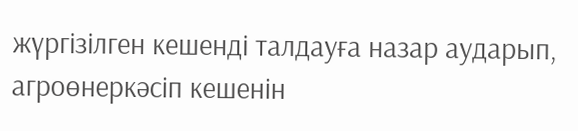жүргізілген кешенді талдауға назар аударып, агроөнеркәсіп кешенін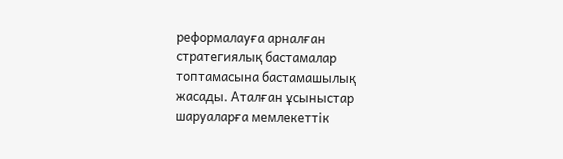реформалауға арналған стратегиялық бастамалар топтамасына бастамашылық жасады. Аталған ұсыныстар шаруаларға мемлекеттік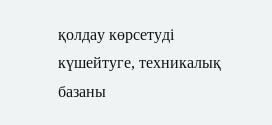қолдау көрсетуді күшейтуге, техникалық базаны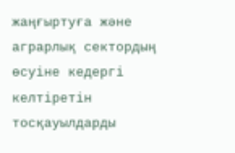жаңғыртуға және аграрлық сектордың өсуіне кедергі келтіретін тосқауылдарды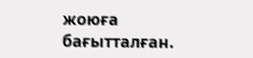жоюға бағытталған.